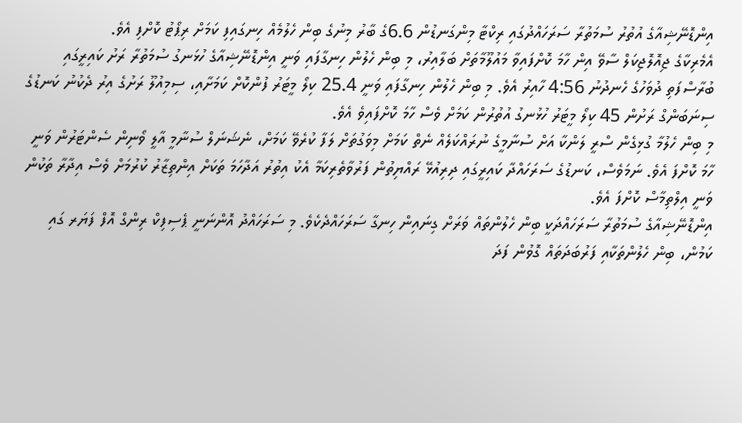އިންޑޮނޭޝިއާގެ އުތުރު ސުމަތުރާ ސަރަހައްދުގައި ރިކްޓާ މިންގަނޑުން 6.6ގެ ބާރު މިނުގެ ބިން ހެލުމެއް ހިނގައިފި ކަމަށް ރިޕޯޓު ކޮށްފި އެވެ.
އެމެރިކާގެ ޖިއޮލޮޖިކަލް ސާވޭ އިން ހާމަ ކޮށްފައިވާ މައުލޫމާތަށް ބަލާއިރު، މި ބިން ހެލުން ހިނގާފައި ވަނީ އިންޑޮނޭޝިއާގެ ހުޅަނގު ސުމަތުރާ ރަށު ކައިރީގައި ބުރާސްފަތި ދުވަހުގެ ހެނދުނު 4:56 ހާއިރު އެވެ. މި ބިން ހެލުން ހިނގާފައި ވަނީ 25.4 ކިލޯ މީޓަރު ފުންކޮށް ކަމަށާއި، ސިމިއުލޫ ރަށުގެ އިރު ދެކުނު ކަނޑުގެ ސިނަބަންގް ރަށުން 45 ކިލޯ މީޓަރު ހުޅުނގު އުތުރުން ކަމަށް ވެސް ހާމަ ކޮށްފައިވެ އެވެ.
މި ބިން ހެލުމާ ގުޅިގެން ސްރީ ލަންކާ އަށް ސުނާމީގެ ނުރައްކަލެއް ނެތް ކަމަށް މިވަގުތަށް ލަފާ ކުރެވޭ ކަމަށް، ނެޝަނަލް ސުނާމީ އާލީ ވޯނިން ސެންޓަރުން ވަނީ ހާމަ ކޮށްފަ އެވެ. ނަމަވެސް، ކަނޑުގެ ސަރަހައްދާ ކައިރީގައި ދިރިއުޅޭ ރައްޔިތުން ފަރުވާތެރިކަމާ އެކު އިތުރު އަދާހަމަ ތަކަށް އިންތިޒާރު ކުރުމަށް ވެސް އިދާރާ ތަކުން ވަނީ އިލްތިމާސް ކޮށްފަ އެވެ.
އިންޑޮނޭޝިއާގެ ސުމަތުރާ ސަރަހައްދަކީ ބިން ހެލުންތައް ވަރަށް ގިނައިން ހިނގާ ސަރަހައްދެކެވެ. މި ސަރަހައްދު އޮންނަނީ ޕެސިފިކް ރިންގް އޮފް ފަޔަރ ގައި ކަމުން، ބިން ހެލުންތަކާއި ފަރުބަދަތައް ގޮވުން ފަދަ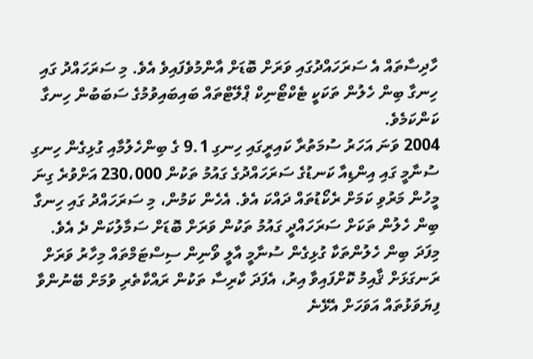ހާދިސާތައް އެ ސަރަހައްދުގައި ވަރަށް ބޮޑަށް އާންމުވެފައިވެ އެވެ. މި ސަރަހައްދު ގައި ހިނގާ ބިން ހެލުން ތަކަކީ ޓެކްޓޯނިކް ޕްލޭޓްތައް ބައިބައިވުމުގެ ސަބަބުން ހިނގާ ކަންކަމެވެ.
2004 ވަނަ އަހަރު ސުމަތުރާ ކައިރީގައި ހިނގި 9.1 ގެ ބިންހެލުމާއި ގުޅިގެން ހިނގި ސުނާމީ ގައި އިންޑިއާ ކަނޑުގެ ސަރަހައްދުގެ ގައުމު ތަކުން 230،000 އަށްވުރެ ގިނަ މީހުން މަރުވި ކަމަށް ރެކޯޑުތައް ދައްކަ އެވެ. އެހެން ކަމުން، މި ސަރަހައްދު ގައި ހިނގާ ބިން ހެލުން ތަކަށް ސަރަހައްދީ ގައުމު ތަކުން ވަރަށް ބޮޑަށް ސަމާލުކަން ދެ އެވެ.
މިފަދަ ބިން ހެލުންތަކާ ގުޅިގެން ސުނާމީ އާލީ ވޯނިން ސިސްޓަމްތައް މިހާރު ވަރަށް ރަނގަޅަށް ޤާއިމު ކޮށްފައިވާ އިރު، އެފަދަ ކާރިސާ ތަކުން ރައްކާތެރި ވުމަށް ބޭނުންވާ ފިޔަވަޅުތައް އަވަހަށް އެޅޭނެ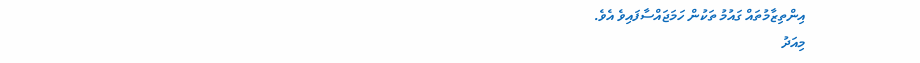އިންތިޒާމުތައް ގައުމު ތަކުން ހަމަޖައްސާފައިވެ އެވެ.
މިއަދު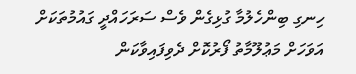ހިނގި ބިންހެލުމާ ގުޅިގެން ވެސް ސަރަހައްދީ ގައުމުތަކަށް އަވަހަށް މަޢުލޫމާތު ފޯރުކޮށް ދެވިފައިވާކަން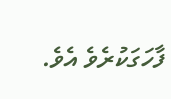ފާހަގަކުރެވެ އެވެ.